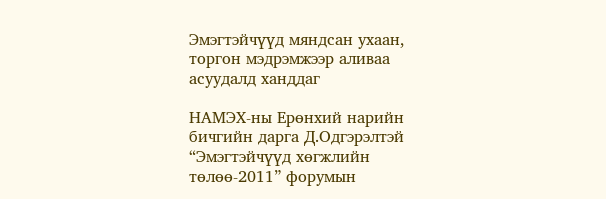Эмэгтэйчүүд мяндсан ухаан, торгон мэдрэмжээр аливаа асуудалд ханддаг

НАМЭХ-ны Ерөнхий нарийн бичгийн дарга Д.Одгэрэлтэй “Эмэгтэйчүүд хөгжлийн төлөө-2011” форумын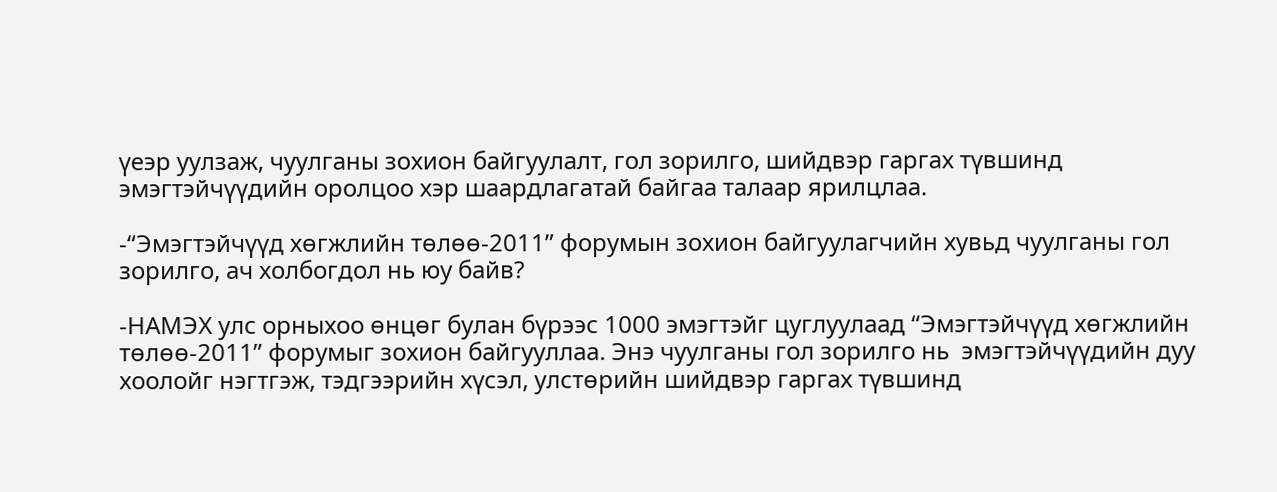үеэр уулзаж, чуулганы зохион байгуулалт, гол зорилго, шийдвэр гаргах түвшинд эмэгтэйчүүдийн оролцоо хэр шаардлагатай байгаа талаар ярилцлаа.

-“Эмэгтэйчүүд хөгжлийн төлөө-2011” форумын зохион байгуулагчийн хувьд чуулганы гол зорилго, ач холбогдол нь юу байв?

-НАМЭХ улс орныхоо өнцөг булан бүрээс 1000 эмэгтэйг цуглуулаад “Эмэгтэйчүүд хөгжлийн төлөө-2011” форумыг зохион байгууллаа. Энэ чуулганы гол зорилго нь  эмэгтэйчүүдийн дуу хоолойг нэгтгэж, тэдгээрийн хүсэл, улстөрийн шийдвэр гаргах түвшинд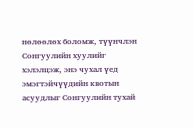нөлөөлөх боломж, түүнчлэн Сонгуулийн хуулийг хэлэлцэж, энэ чухал үед эмэгтэйчүүдийн квотын асуудлыг Сонгуулийн тухай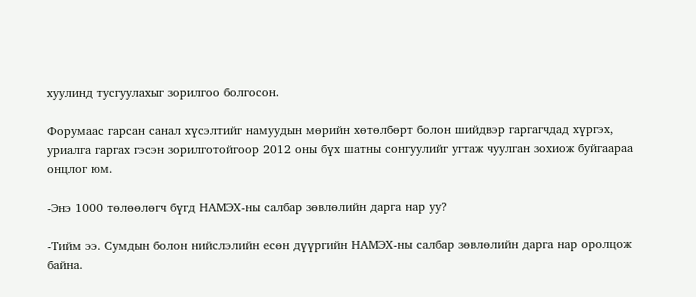хуулинд тусгуулахыг зорилгоо болгосон.

Форумаас гарсан санал хүсэлтийг намуудын мөрийн хөтөлбөрт болон шийдвэр гаргагчдад хүргэх, уриалга гаргах гэсэн зорилготойгоор 2012 оны бүх шатны сонгуулийг угтаж чуулган зохиож буйгаараа онцлог юм.

-Энэ 1000 төлөөлөгч бүгд НАМЭХ-ны салбар зөвлөлийн дарга нар уу?

-Тийм ээ. Сумдын болон нийслэлийн есөн дүүргийн НАМЭХ-ны салбар зөвлөлийн дарга нар оролцож байна.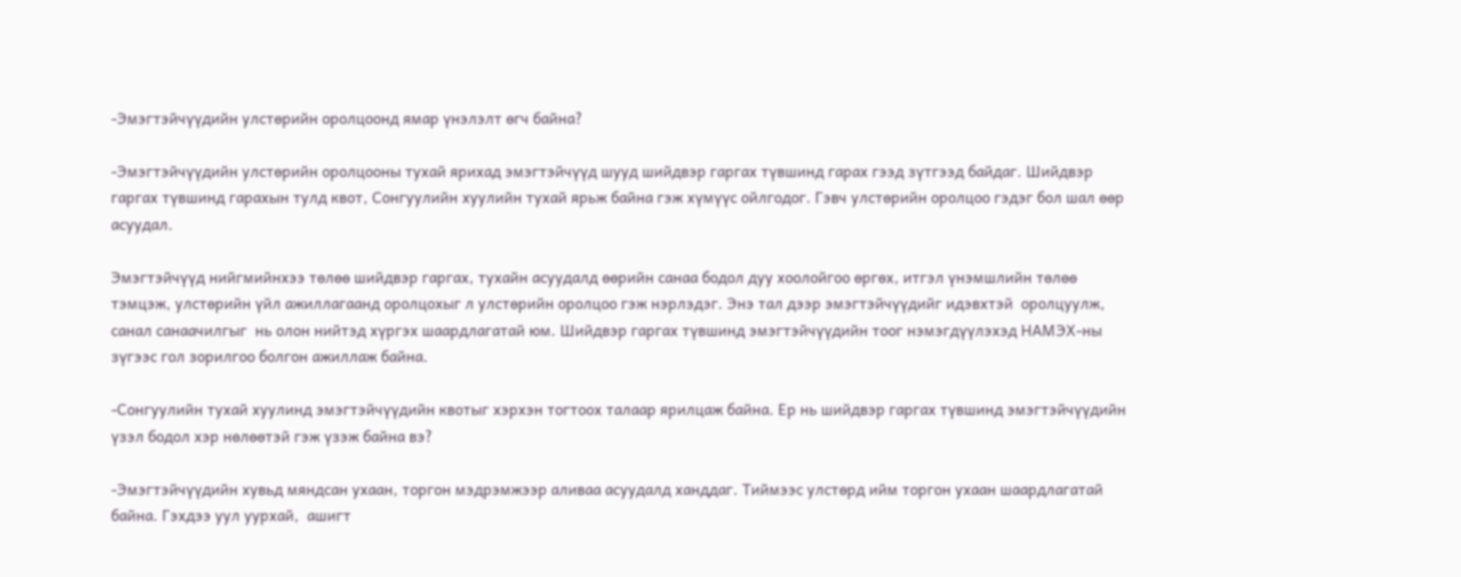-Эмэгтэйчүүдийн улстөрийн оролцоонд ямар үнэлэлт өгч байна?

-Эмэгтэйчүүдийн улстөрийн оролцооны тухай ярихад эмэгтэйчүүд шууд шийдвэр гаргах түвшинд гарах гээд зүтгээд байдаг. Шийдвэр гаргах түвшинд гарахын тулд квот, Сонгуулийн хуулийн тухай ярьж байна гэж хүмүүс ойлгодог. Гэвч улстөрийн оролцоо гэдэг бол шал өөр асуудал.

Эмэгтэйчүүд нийгмийнхээ төлөө шийдвэр гаргах, тухайн асуудалд өөрийн санаа бодол дуу хоолойгоо өргөх, итгэл үнэмшлийн төлөө тэмцэж, улстөрийн үйл ажиллагаанд оролцохыг л улстөрийн оролцоо гэж нэрлэдэг. Энэ тал дээр эмэгтэйчүүдийг идэвхтэй  оролцуулж, санал санаачилгыг  нь олон нийтэд хүргэх шаардлагатай юм. Шийдвэр гаргах түвшинд эмэгтэйчүүдийн тоог нэмэгдүүлэхэд НАМЭХ-ны зүгээс гол зорилгоо болгон ажиллаж байна.

-Сонгуулийн тухай хуулинд эмэгтэйчүүдийн квотыг хэрхэн тогтоох талаар ярилцаж байна. Ер нь шийдвэр гаргах түвшинд эмэгтэйчүүдийн үзэл бодол хэр нөлөөтэй гэж үзэж байна вэ?

-Эмэгтэйчүүдийн хувьд мяндсан ухаан, торгон мэдрэмжээр аливаа асуудалд ханддаг. Тиймээс улстөрд ийм торгон ухаан шаардлагатай байна. Гэхдээ уул уурхай,  ашигт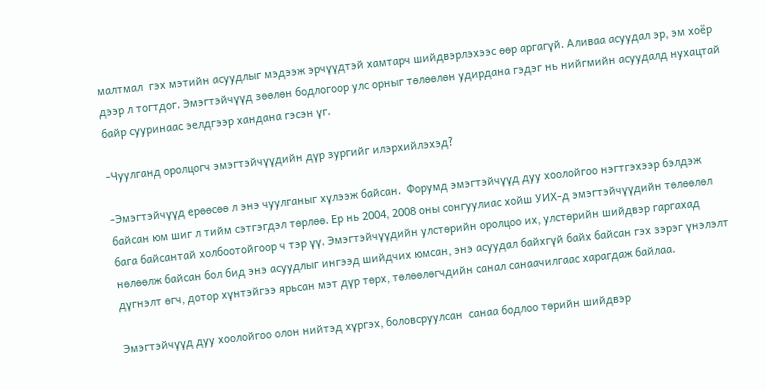малтмал  гэх мэтийн асуудлыг мэдээж эрчүүдтэй хамтарч шийдвэрлэхээс өөр аргагүй. Аливаа асуудал эр, эм хоёр дээр л тогтдог. Эмэгтэйчүүд зөөлөн бодлогоор улс орныг төлөөлөн удирдана гэдэг нь нийгмийн асуудалд нухацтай байр сууринаас эелдгээр хандана гэсэн үг.

-Чуулганд оролцогч эмэгтэйчүүдийн дүр зургийг илэрхийлэхэд?

-Эмэгтэйчүүд ерөөсөө л энэ чуулганыг хүлээж байсан.  Форумд эмэгтэйчүүд дуу хоолойгоо нэгтгэхээр бэлдэж байсан юм шиг л тийм сэтгэгдэл төрлөө. Ер нь 2004, 2008 оны сонгуулиас хойш УИХ-д эмэгтэйчүүдийн төлөөлөл бага байсантай холбоотойгоор ч тэр үү. Эмэгтэйчүүдийн улстөрийн оролцоо их, улстөрийн шийдвэр гаргахад нөлөөлж байсан бол бид энэ асуудлыг ингээд шийдчих юмсан, энэ асуудал байхгүй байх байсан гэх зэрэг үнэлэлт дүгнэлт өгч, дотор хүнтэйгээ ярьсан мэт дүр төрх, төлөөлөгчдийн санал санаачилгаас харагдаж байлаа.

Эмэгтэйчүүд дуу хоолойгоо олон нийтэд хүргэх, боловсруулсан  санаа бодлоо төрийн шийдвэр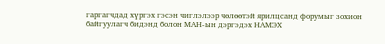гаргагчдад хүргэх гэсэн чиглэлээр чөлөөтэй ярилцсанд форумыг зохион байгуулагч бидэнд болон МАН-ын дэргэдэх НАМЭХ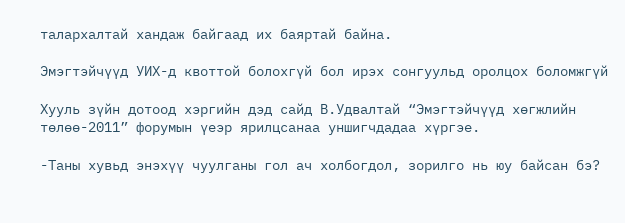талархалтай хандаж байгаад их баяртай байна.

Эмэгтэйчүүд УИХ-д квоттой болохгүй бол ирэх сонгуульд оролцох боломжгүй

Хууль зүйн дотоод хэргийн дэд сайд В.Удвалтай “Эмэгтэйчүүд хөгжлийн төлөө-2011” форумын үеэр ярилцсанаа уншигчдадаа хүргэе.

-Таны хувьд энэхүү чуулганы гол ач холбогдол, зорилго нь юу байсан бэ?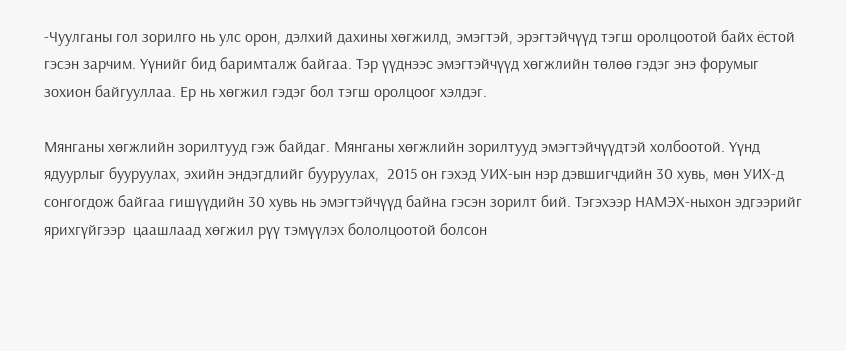-Чуулганы гол зорилго нь улс орон, дэлхий дахины хөгжилд, эмэгтэй, эрэгтэйчүүд тэгш оролцоотой байх ёстой гэсэн зарчим. Үүнийг бид баримталж байгаа. Тэр үүднээс эмэгтэйчүүд хөгжлийн төлөө гэдэг энэ форумыг зохион байгууллаа. Ер нь хөгжил гэдэг бол тэгш оролцоог хэлдэг.

Мянганы хөгжлийн зорилтууд гэж байдаг. Мянганы хөгжлийн зорилтууд эмэгтэйчүүдтэй холбоотой. Үүнд ядуурлыг бууруулах, эхийн эндэгдлийг бууруулах,  2015 он гэхэд УИХ-ын нэр дэвшигчдийн 30 хувь, мөн УИХ-д сонгогдож байгаа гишүүдийн 30 хувь нь эмэгтэйчүүд байна гэсэн зорилт бий. Тэгэхээр НАМЭХ-ныхон эдгээрийг ярихгүйгээр  цаашлаад хөгжил рүү тэмүүлэх бололцоотой болсон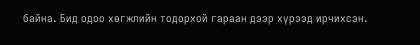байна. Бид одоо хөгжлийн тодорхой гараан дээр хүрээд ирчихсэн.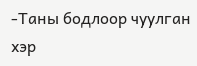-Таны бодлоор чуулган хэр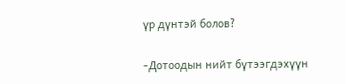үр дүнтэй болов?

-Дотоодын нийт бүтээгдэхүүн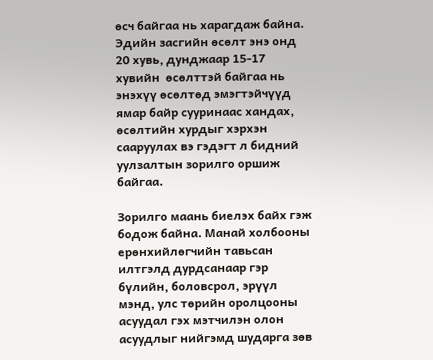өсч байгаа нь харагдаж байна. Эдийн засгийн өсөлт энэ онд 20 хувь, дунджаар 15-17 хувийн  өсөлттэй байгаа нь энэхүү өсөлтөд эмэгтэйчүүд ямар байр сууринаас хандах, өсөлтийн хурдыг хэрхэн сааруулах вэ гэдэгт л бидний уулзалтын зорилго оршиж байгаа.

Зорилго маань биелэх байх гэж бодож байна. Манай холбооны ерөнхийлөгчийн тавьсан илтгэлд дурдсанаар гэр бүлийн, боловсрол, эрүүл мэнд, улс төрийн оролцооны асуудал гэх мэтчилэн олон асуудлыг нийгэмд шударга зөв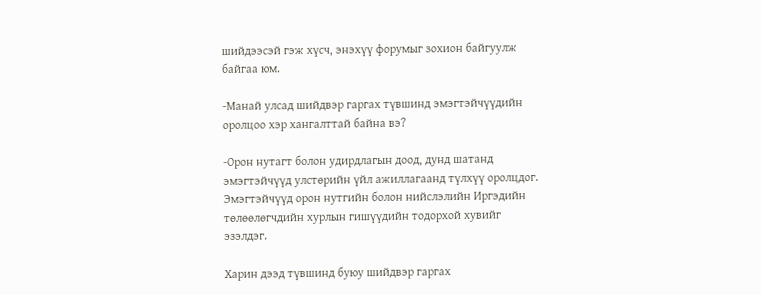шийдээсэй гэж хүсч, энэхүү форумыг зохион байгуулж байгаа юм.

-Манай улсад шийдвэр гаргах түвшинд эмэгтэйчүүдийн оролцоо хэр хангалттай байна вэ?

-Орон нутагт болон удирдлагын доод, дунд шатанд эмэгтэйчүүд улстөрийн үйл ажиллагаанд түлхүү оролцдог. Эмэгтэйчүүд орон нутгийн болон нийслэлийн Иргэдийн төлөөлөгчдийн хурлын гишүүдийн тодорхой хувийг эзэлдэг.

Харин дээд түвшинд буюу шийдвэр гаргах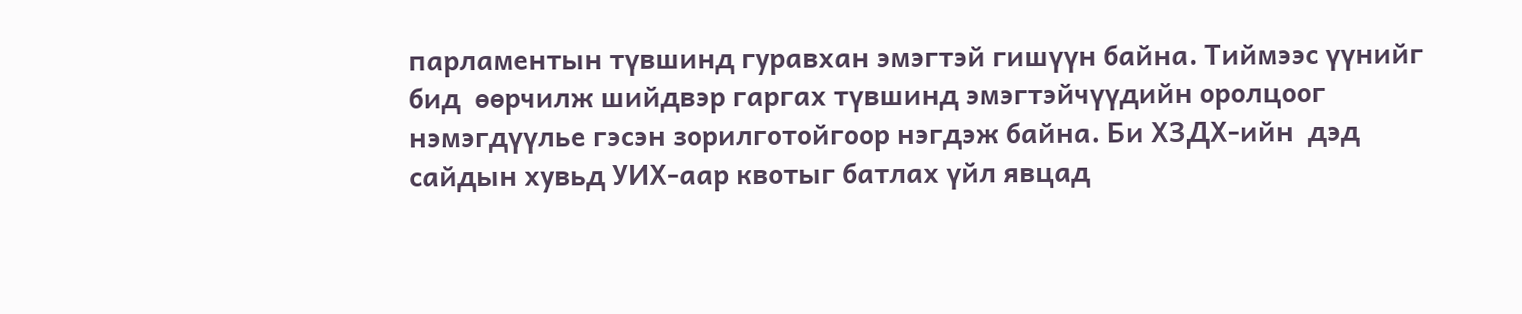парламентын түвшинд гуравхан эмэгтэй гишүүн байна. Тиймээс үүнийг бид  өөрчилж шийдвэр гаргах түвшинд эмэгтэйчүүдийн оролцоог нэмэгдүүлье гэсэн зорилготойгоор нэгдэж байна. Би ХЗДХ-ийн  дэд сайдын хувьд УИХ-аар квотыг батлах үйл явцад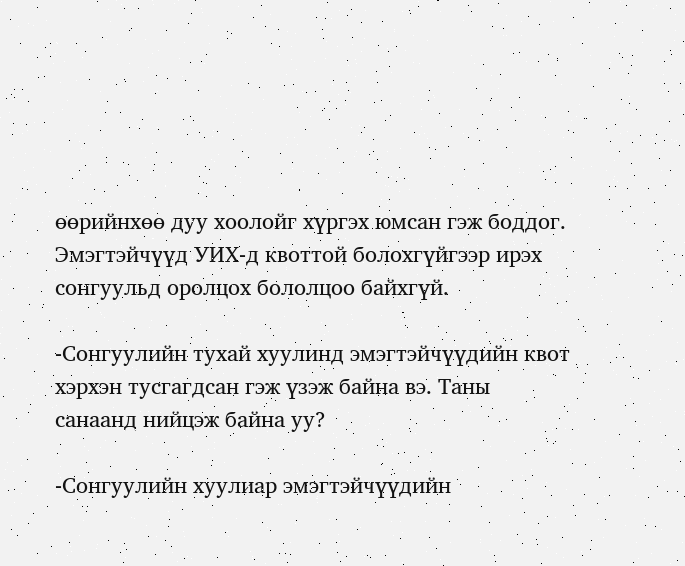өөрийнхөө дуу хоолойг хүргэх юмсан гэж боддог. Эмэгтэйчүүд УИХ-д квоттой болохгүйгээр ирэх  сонгуульд оролцох бололцоо байхгүй.

-Сонгуулийн тухай хуулинд эмэгтэйчүүдийн квот хэрхэн тусгагдсан гэж үзэж байна вэ. Таны санаанд нийцэж байна уу?

-Сонгуулийн хуулиар эмэгтэйчүүдийн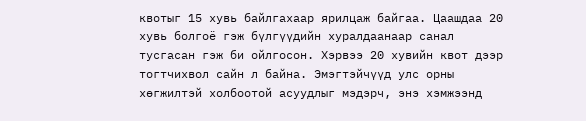квотыг 15 хувь байлгахаар ярилцаж байгаа. Цаашдаа 20 хувь болгоё гэж бүлгүүдийн хуралдаанаар санал тусгасан гэж би ойлгосон. Хэрвээ 20 хувийн квот дээр тогтчихвол сайн л байна. Эмэгтэйчүүд улс орны хөгжилтэй холбоотой асуудлыг мэдэрч, энэ хэмжээнд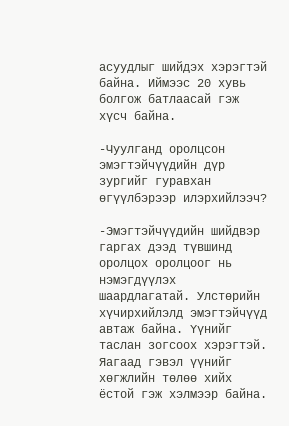асуудлыг шийдэх хэрэгтэй байна. Иймээс 20 хувь болгож батлаасай гэж хүсч байна.

-Чуулганд оролцсон эмэгтэйчүүдийн дүр зургийг гуравхан өгүүлбэрээр илэрхийлээч?

-Эмэгтэйчүүдийн шийдвэр гаргах дээд түвшинд оролцох оролцоог нь нэмэгдүүлэх шаардлагатай. Улстөрийн хүчирхийлэлд эмэгтэйчүүд автаж байна. Үүнийг таслан зогсоох хэрэгтэй. Яагаад гэвэл үүнийг хөгжлийн төлөө хийх ёстой гэж хэлмээр байна.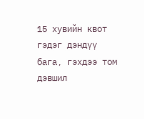15 хувийн квот гэдэг дэндүү бага, гэхдээ том дэвшил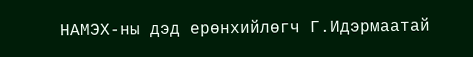НАМЭХ-ны дэд ерөнхийлөгч Г.Идэрмаатай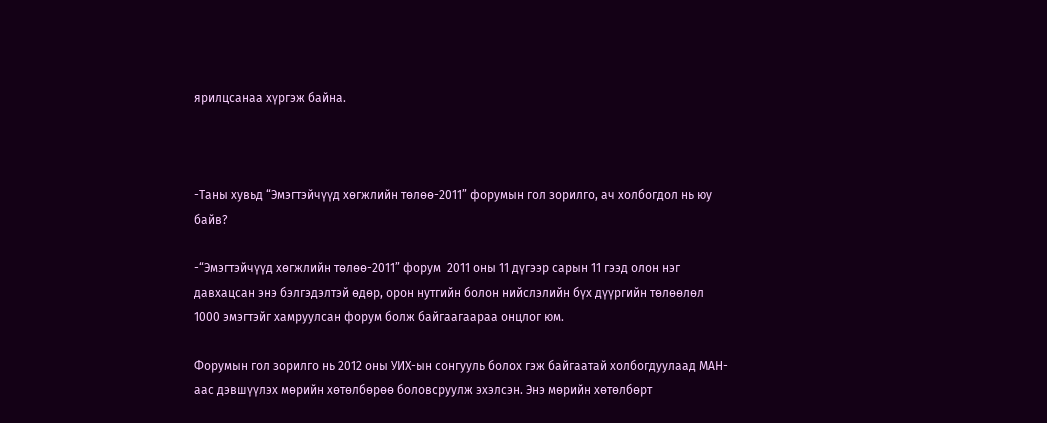ярилцсанаа хүргэж байна.



-Таны хувьд “Эмэгтэйчүүд хөгжлийн төлөө-2011” форумын гол зорилго, ач холбогдол нь юу байв?

-“Эмэгтэйчүүд хөгжлийн төлөө-2011” форум  2011 оны 11 дүгээр сарын 11 гээд олон нэг давхацсан энэ бэлгэдэлтэй өдөр, орон нутгийн болон нийслэлийн бүх дүүргийн төлөөлөл 1000 эмэгтэйг хамруулсан форум болж байгаагаараа онцлог юм.

Форумын гол зорилго нь 2012 оны УИХ-ын сонгууль болох гэж байгаатай холбогдуулаад МАН-аас дэвшүүлэх мөрийн хөтөлбөрөө боловсруулж эхэлсэн. Энэ мөрийн хөтөлбөрт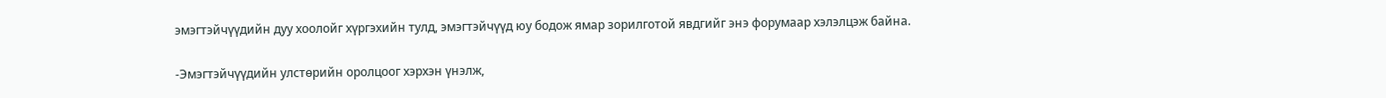эмэгтэйчүүдийн дуу хоолойг хүргэхийн тулд, эмэгтэйчүүд юу бодож ямар зорилготой явдгийг энэ форумаар хэлэлцэж байна.

-Эмэгтэйчүүдийн улстөрийн оролцоог хэрхэн үнэлж,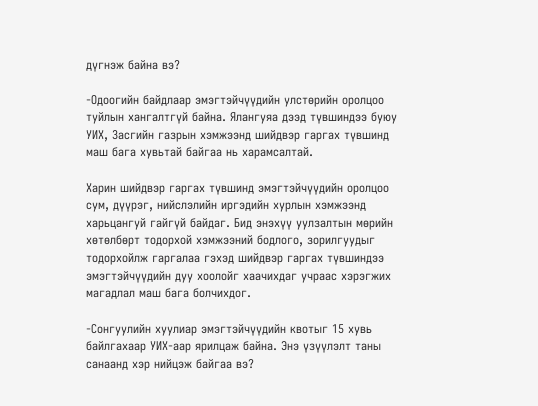дүгнэж байна вэ?

-Одоогийн байдлаар эмэгтэйчүүдийн улстөрийн оролцоо туйлын хангалтгүй байна. Ялангуяа дээд түвшиндээ буюу УИХ, Засгийн газрын хэмжээнд шийдвэр гаргах түвшинд маш бага хувьтай байгаа нь харамсалтай.

Харин шийдвэр гаргах түвшинд эмэгтэйчүүдийн оролцоо сум, дүүрэг, нийслэлийн иргэдийн хурлын хэмжээнд харьцангуй гайгүй байдаг. Бид энэхүү уулзалтын мөрийн хөтөлбөрт тодорхой хэмжээний бодлого, зорилгуудыг тодорхойлж гаргалаа гэхэд шийдвэр гаргах түвшиндээ эмэгтэйчүүдийн дуу хоолойг хаачихдаг учраас хэрэгжих магадлал маш бага болчихдог.

-Сонгуулийн хуулиар эмэгтэйчүүдийн квотыг 15 хувь байлгахаар УИХ-аар ярилцаж байна. Энэ үзүүлэлт таны санаанд хэр нийцэж байгаа вэ?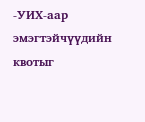-УИХ-аар эмэгтэйчүүдийн квотыг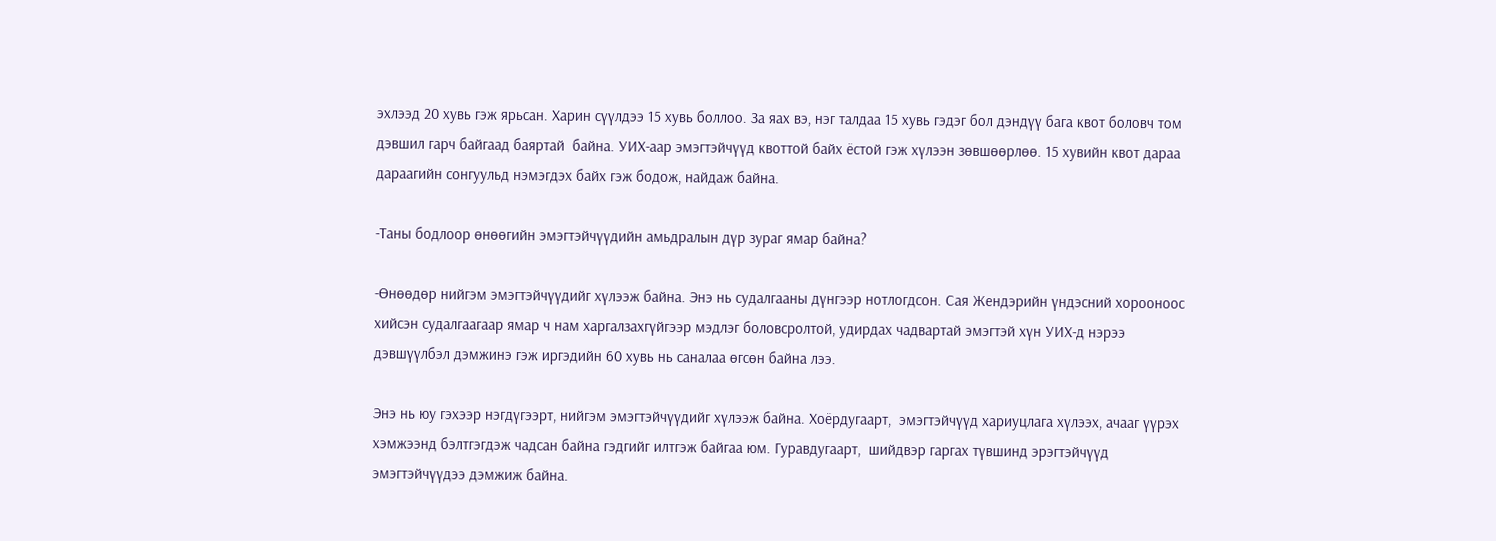эхлээд 20 хувь гэж ярьсан. Харин сүүлдээ 15 хувь боллоо. За яах вэ, нэг талдаа 15 хувь гэдэг бол дэндүү бага квот боловч том дэвшил гарч байгаад баяртай  байна. УИХ-аар эмэгтэйчүүд квоттой байх ёстой гэж хүлээн зөвшөөрлөө. 15 хувийн квот дараа дараагийн сонгуульд нэмэгдэх байх гэж бодож, найдаж байна.

-Таны бодлоор өнөөгийн эмэгтэйчүүдийн амьдралын дүр зураг ямар байна?

-Өнөөдөр нийгэм эмэгтэйчүүдийг хүлээж байна. Энэ нь судалгааны дүнгээр нотлогдсон. Сая Жендэрийн үндэсний хорооноос хийсэн судалгаагаар ямар ч нам харгалзахгүйгээр мэдлэг боловсролтой, удирдах чадвартай эмэгтэй хүн УИХ-д нэрээ дэвшүүлбэл дэмжинэ гэж иргэдийн 60 хувь нь саналаа өгсөн байна лээ.

Энэ нь юу гэхээр нэгдүгээрт, нийгэм эмэгтэйчүүдийг хүлээж байна. Хоёрдугаарт,  эмэгтэйчүүд хариуцлага хүлээх, ачааг үүрэх хэмжээнд бэлтгэгдэж чадсан байна гэдгийг илтгэж байгаа юм. Гуравдугаарт,  шийдвэр гаргах түвшинд эрэгтэйчүүд эмэгтэйчүүдээ дэмжиж байна.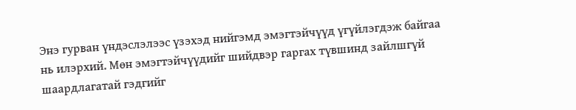Энэ гурван үндэслэлээс үзэхэд нийгэмд эмэгтэйчүүд үгүйлэгдэж байгаа нь илэрхий. Мөн эмэгтэйчүүдийг шийдвэр гаргах түвшинд зайлшгүй шаардлагатай гэдгийг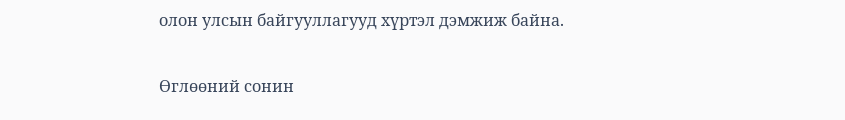олон улсын байгууллагууд хүртэл дэмжиж байна.

Өглөөний сонин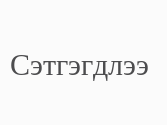Сэтгэгдлээ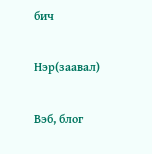бич

Нэр(заавал)

Вэб, блог